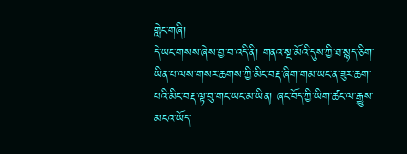གླེང་གཞི།
དེ་ཡང་གསས་ཞེས་བྱ་བ་འདི་ནི། གནའ་སྔ་མོའི་དུས་ཀྱི་ཐ་སྙད་ཅིག་ཡིན་པ་ལས་གསར་ཆགས་ཀྱི་མིང་བརྡ་ཞིག་གམ་ཡང་ན་ཟུར་ཆག་པའི་མིང་བརྡ་ལྟ་བུ་གང་ཡང་མ་ཡིན། ཞང་བོད་ཀྱི་ཡིག་ཚང་ལ་རྒྱུས་མངའ་ཡོད་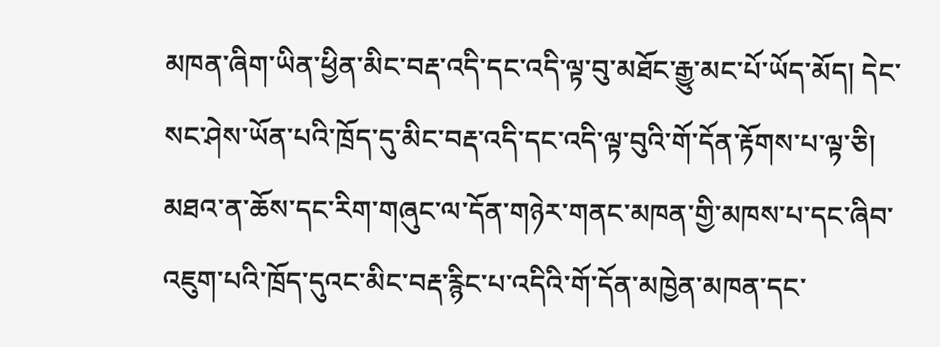མཁན་ཞིག་ཡིན་ཕྱིན་མིང་བརྡ་འདི་དང་འདི་ལྟ་བུ་མཐོང་རྒྱུ་མང་པོ་ཡོད་མོད། དེང་སང་ཤེས་ཡོན་པའི་ཁྲོད་དུ་མིང་བརྡ་འདི་དང་འདི་ལྟ་བུའི་གོ་དོན་རྟོགས་པ་ལྟ་ཅི། མཐའ་ན་ཆོས་དང་རིག་གཞུང་ལ་དོན་གཉེར་གནང་མཁན་གྱི་མཁས་པ་དང་ཞིབ་འཇུག་པའི་ཁྲོད་དུའང་མིང་བརྡ་རྙིང་པ་འདིའི་གོ་དོན་མཁྱེན་མཁན་དང་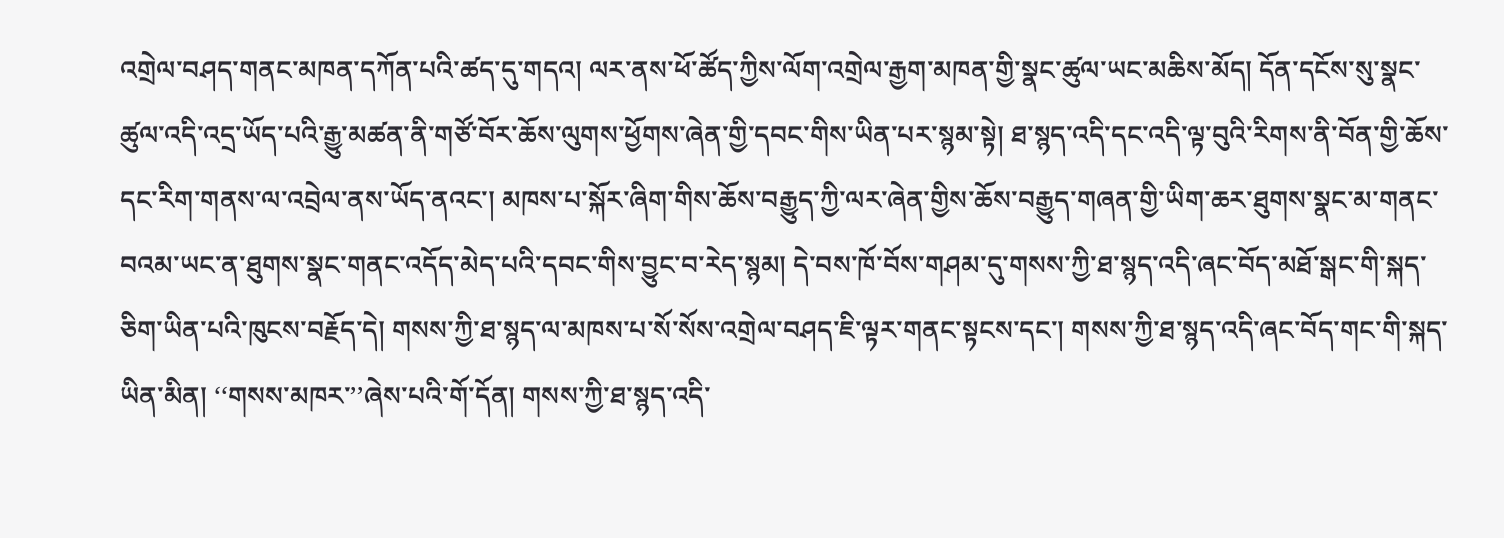འགྲེལ་བཤད་གནང་མཁན་དཀོན་པའི་ཚད་དུ་གདའ། ལར་ནས་ཕོ་ཚོད་ཀྱིས་ལོག་འགྲེལ་རྒྱག་མཁན་གྱི་སྣང་ཚུལ་ཡང་མཆིས་མོད། དོན་དངོས་སུ་སྣང་ཚུལ་འདི་འདྲ་ཡོད་པའི་རྒྱུ་མཚན་ནི་གཙོ་བོར་ཆོས་ལུགས་ཕྱོགས་ཞེན་གྱི་དབང་གིས་ཡིན་པར་སྙམ་སྟེ། ཐ་སྙད་འདི་དང་འདི་ལྟ་བུའི་རིགས་ནི་བོན་གྱི་ཆོས་དང་རིག་གནས་ལ་འབྲེལ་ནས་ཡོད་ནའང་། མཁས་པ་སྐོར་ཞིག་གིས་ཆོས་བརྒྱུད་ཀྱི་ལར་ཞེན་གྱིས་ཆོས་བརྒྱུད་གཞན་གྱི་ཡིག་ཆར་ཐུགས་སྣང་མ་གནང་བའམ་ཡང་ན་ཐུགས་སྣང་གནང་འདོད་མེད་པའི་དབང་གིས་བྱུང་བ་རེད་སྙམ། དེ་བས་ཁོ་བོས་གཤམ་དུ་གསས་ཀྱི་ཐ་སྙད་འདི་ཞང་བོད་མཐོ་སྒང་གི་སྐད་ཅིག་ཡིན་པའི་ཁུངས་བརྗོད་དེ། གསས་ཀྱི་ཐ་སྙད་ལ་མཁས་པ་སོ་སོས་འགྲེལ་བཤད་ཇི་ལྟར་གནང་སྟངས་དང་། གསས་ཀྱི་ཐ་སྙད་འདི་ཞང་བོད་གང་གི་སྐད་ཡིན་མིན། ‘‘གསས་མཁར་’’ཞེས་པའི་གོ་དོན། གསས་ཀྱི་ཐ་སྙད་འདི་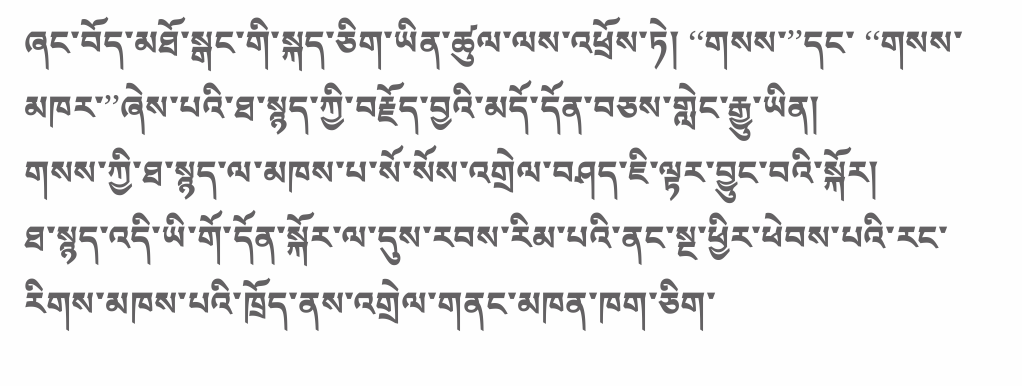ཞང་བོད་མཐོ་སྒང་གི་སྐད་ཅིག་ཡིན་ཚུལ་ལས་འཕྲོས་ཏེ། ‘‘གསས་’’དང་ ‘‘གསས་མཁར་’’ཞེས་པའི་ཐ་སྙད་ཀྱི་བརྗོད་བྱའི་མདོ་དོན་བཅས་གླེང་རྒྱུ་ཡིན།
གསས་ཀྱི་ཐ་སྙད་ལ་མཁས་པ་སོ་སོས་འགྲེལ་བཤད་ཇི་ལྟར་བྱུང་བའི་སྐོར།
ཐ་སྙད་འདི་ཡི་གོ་དོན་སྐོར་ལ་དུས་རབས་རིམ་པའི་ནང་སྔ་ཕྱིར་ཕེབས་པའི་རང་རིགས་མཁས་པའི་ཁྲོད་ནས་འགྲེལ་གནང་མཁན་ཁག་ཅིག་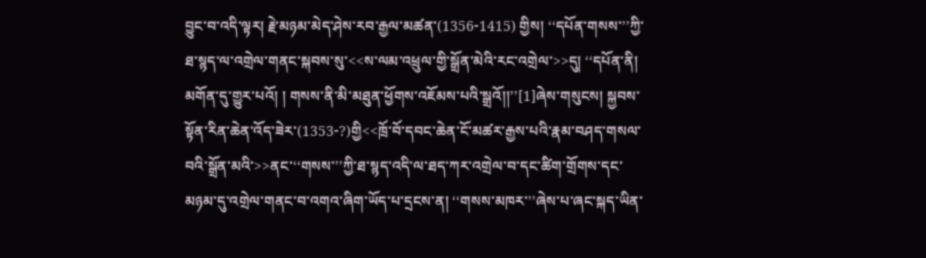བྱུང་བ་འདི་ལྟར། རྗེ་མཉམ་མེད་ཤེས་རབ་རྒྱལ་མཚན་(1356-1415) གྱིས། ‘‘དཔོན་གསས་’’ཀྱི་ཐ་སྙད་ལ་འགྲེལ་གནང་སྐབས་སུ་<<ས་ལམ་འཕྲུལ་གྱི་སྒྲོན་མེའི་རང་འགྲེལ་>>དུ། ‘‘དཔོན་ནི། མགོན་དུ་གྱུར་པའོ། ། གསས་ནི་མི་མཐུན་ཕྱོགས་འཇོམས་པའི་སྒྲའོ།།’’[1]ཞེས་གསུངས། སྐྱབས་སྟོན་རིན་ཆེན་འོད་ཟེར་(1353-?)གྱི<<ཁྲོ་བོ་དབང་ཆེན་ངོ་མཚར་རྒྱས་པའི་རྣམ་བཤད་གསལ་བའི་སྒྲོན་མའི་>>ནང་‘‘གསས་’’ཀྱི་ཐ་སྙད་འདི་ལ་ཐད་ཀར་འགྲེལ་བ་དང་ཚིག་གྲོགས་དང་མཉམ་དུ་འགྲེལ་གནང་བ་འགའ་ཞིག་ཡོད་པ་དྲངས་ན། ‘‘གསས་མཁར་’’ཞེས་པ་ཞང་སྐད་ཡིན་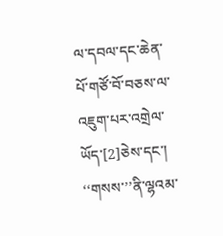ལ་དབལ་དང་ཆེན་པོ་གཙོ་བོ་བཅས་ལ་འཇུག་པར་འགྲེལ་ཡོད་[2]ཅེས་དང་། ‘‘གསས་’’ནི་ལྷའམ་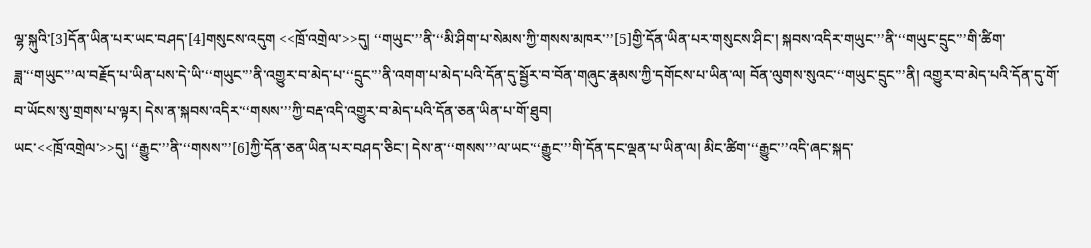ལྷ་སྐུའི་[3]དོན་ཡིན་པར་ཡང་བཤད་[4]གསུངས་འདུག <<ཁྲོ་འགྲེལ་>>དུ། ‘‘གཡུང་’’ནི་‘‘མི་ཤིག་པ་སེམས་ཀྱི་གསས་མཁར་’’[5]གྱི་དོན་ཡིན་པར་གསུངས་ཤིང་། སྐབས་འདིར་གཡུང་’’ནི་‘‘གཡུང་དྲུང་’’གི་ཚིག་ཟླ་‘‘གཡུང་’’ལ་བརྗོད་པ་ཡིན་པས་དེ་ཡི་‘‘གཡུང་’’ནི་འགྱུར་བ་མེད་པ་‘‘དྲུང་’’ནི་འགག་པ་མེད་པའི་དོན་དུ་སྦྱོར་བ་བོན་གཞུང་རྣམས་ཀྱི་དགོངས་པ་ཡིན་ལ། བོན་ལུགས་སུའང་‘‘གཡུང་དྲུང་’’ནི། འགྱུར་བ་མེད་པའི་དོན་དུ་གོ་བ་ཡོངས་སུ་གྲགས་པ་ལྟར། དེས་ན་སྐབས་འདིར་‘‘གསས་’’ཀྱི་བརྡ་འདི་འགྱུར་བ་མེད་པའི་དོན་ཅན་ཡིན་པ་གོ་ཐུབ།
ཡང་<<ཁྲོ་འགྲེལ་>>དུ། ‘‘རྒྱུང་’’ནི་‘‘གསས་’’[6]ཀྱི་དོན་ཅན་ཡིན་པར་བཤད་ཅིང་། དེས་ན་‘‘གསས་’’ལ་ཡང་‘‘རྒྱུང་’’གི་དོན་དང་ལྡན་པ་ཡིན་ལ། མིང་ཚིག་‘‘རྒྱུང་’’འདི་ཞང་སྐད་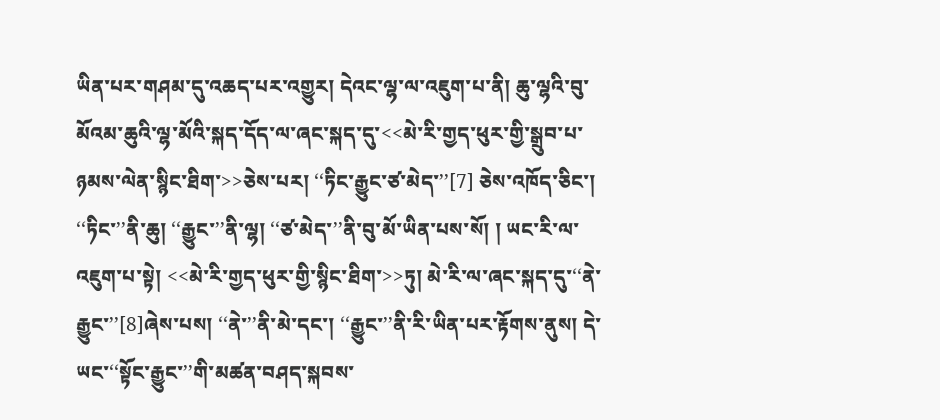ཡིན་པར་གཤམ་དུ་འཆད་པར་འགྱུར། དེའང་ལྷ་ལ་འཇུག་པ་ནི། ཆུ་ལྷའི་བུ་མོའམ་ཆུའི་ལྷ་མོའི་སྐད་དོད་ལ་ཞང་སྐད་དུ་<<མེ་རི་གྱད་ཕུར་གྱི་སྒྲུབ་པ་ཉམས་ལེན་སྙིང་ཐིག་>>ཅེས་པར། ‘‘ཏིང་རྒྱུང་ཙ་མེད་’’[7] ཅེས་འཁོད་ཅིང་། ‘‘ཏིང་’’ནི་ཆུ། ‘‘རྒྱུང་’’ནི་ལྷ། ‘‘ཙ་མེད་’’ནི་བུ་མོ་ཡིན་པས་སོ། ། ཡང་རི་ལ་འཇུག་པ་སྟེ། <<མེ་རི་གྱད་ཕུར་གྱི་སྙིང་ཐིག་>>ཏུ། མེ་རི་ལ་ཞང་སྐད་དུ་‘‘ནེ་རྒྱུང་’’[8]ཞེས་པས། ‘‘ནེ་’’ནི་མེ་དང་། ‘‘རྒྱུང་’’ནི་རི་ཡིན་པར་རྟོགས་ནུས། དེ་ཡང་‘‘སྟོང་རྒྱུང་’’གི་མཚན་བཤད་སྐབས་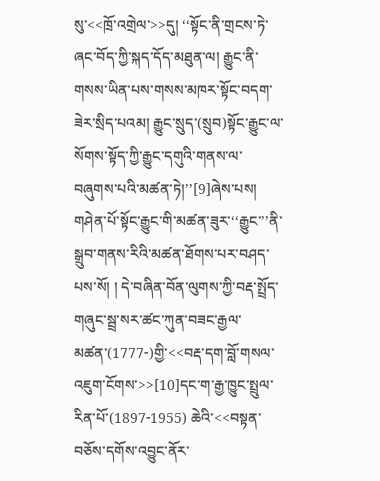སུ་<<ཁྲོ་འགྲེལ་>>དུ། ‘‘སྟོང་ནི་གྲངས་ཏེ་ཞང་བོད་ཀྱི་སྐད་དོད་མཐུན་ལ། རྒྱུང་ནི་གསས་ཡིན་པས་གསས་མཁར་སྟོང་བདག་ཟེར་སྲིད་པའམ། རྒྱུང་སྲུད་(སྲུབ)སྟོང་རྒྱུང་ལ་སོགས་སྟོད་ཀྱི་རྒྱུང་དགུའི་གནས་ལ་བཞུགས་པའི་མཚན་ཏེ།’’[9]ཞེས་པས། གཤེན་པོ་སྟོང་རྒྱུང་གི་མཚན་ཟུར་‘‘རྒྱུང་’’ནི་སྒྲུབ་གནས་རིའི་མཚན་ཐོགས་པར་བཤད་པས་སོ། ། དེ་བཞིན་བོན་ལུགས་ཀྱི་བརྡ་སྤྲོད་གཞུང་སྦྲ་སར་ཚང་ཀུན་བཟང་རྒྱལ་མཚན་(1777-)གྱི་<<བརྡ་དག་བློ་གསལ་འཇུག་ངོགས་>>[10]དང་ག་རྒྱ་ཁྱུང་སྤྲུལ་རིན་པོ་(1897-1955) ཆེའི་<<བསྟན་བཅོས་དགོས་འབྱུང་ནོར་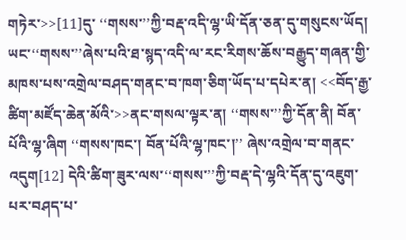གཏེར་>>[11]དུ་ ‘‘གསས་’’ཀྱི་བརྡ་འདི་ལྷ་ཡི་དོན་ཅན་དུ་གསུངས་ཡོད།
ཡང་‘‘གསས་’’ཞེས་པའི་ཐ་སྙད་འདི་ལ་རང་རིགས་ཆོས་བརྒྱུད་གཞན་གྱི་མཁས་པས་འགྲེལ་བཤད་གནང་བ་ཁག་ཅིག་ཡོད་པ་དཔེར་ན། <<བོད་རྒྱ་ཚིག་མཛོད་ཆེན་མོའི་>>ནང་གསལ་ལྟར་ན། ‘‘གསས་’’ཀྱི་དོན་ནི། བོན་པོའི་ལྷ་ཞིག ‘‘གསས་ཁང་། བོན་པོའི་ལྷ་ཁང་།’’ ཞེས་འགྲེལ་བ་གནང་འདུག[12] དེའི་ཚིག་ཟུར་ལས་‘‘གསས་’’ཀྱི་བརྡ་དེ་ལྷའི་དོན་དུ་འཇུག་པར་བཤད་པ་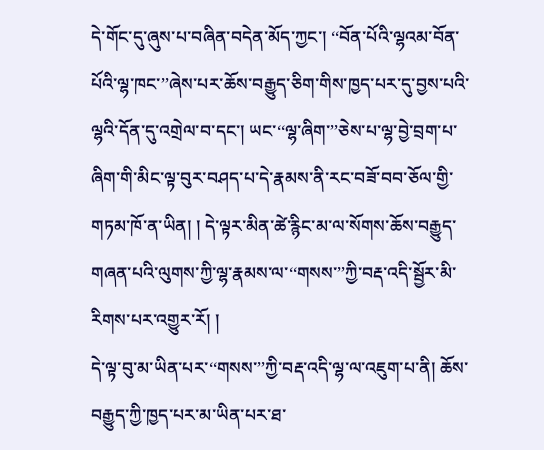དེ་གོང་དུ་ཞུས་པ་བཞིན་བདེན་མོད་ཀྱང་། ‘‘བོན་པོའི་ལྷའམ་བོན་པོའི་ལྷ་ཁང་’’ཞེས་པར་ཆོས་བརྒྱུད་ཅིག་གིས་ཁྱད་པར་དུ་བྱས་པའི་ལྷའི་དོན་དུ་འགྲེལ་བ་དང་། ཡང་‘‘ལྷ་ཞིག་’’ཅེས་པ་ལྷ་བྱེ་བྲག་པ་ཞིག་གི་མིང་ལྟ་བུར་བཤད་པ་དེ་རྣམས་ནི་རང་བཟོ་བབ་ཅོལ་གྱི་གཏམ་ཁོ་ན་ཡིན། ། དེ་ལྟར་མིན་ཚེ་རྙིང་མ་ལ་སོགས་ཆོས་བརྒྱུད་གཞན་པའི་ལུགས་ཀྱི་ལྷ་རྣམས་ལ་‘‘གསས་’’ཀྱི་བརྡ་འདི་སྦྱོར་མི་རིགས་པར་འགྱུར་རོ། །
དེ་ལྟ་བུ་མ་ཡིན་པར་‘‘གསས་’’ཀྱི་བརྡ་འདི་ལྷ་ལ་འཇུག་པ་ནི། ཆོས་བརྒྱུད་ཀྱི་ཁྱད་པར་མ་ཡིན་པར་ཐ་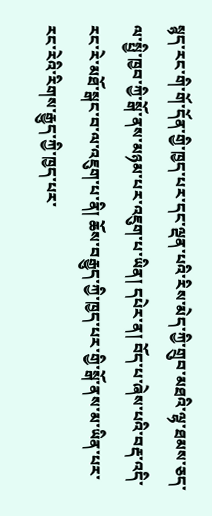སྙད་རང་གི་གོ་དོན་གྱི་ཁྱད་པར་དང་ལྡན་པའི་རིས་མེད་ཀྱི་གྲུབ་མཐའི་ལྷ་ཐམས་ཅད་ལ་སྤྱི་ཁྱབ་ཀྱི་སྒོ་ནས་མཉམ་པར་འཇུག་པ་ཡིན། དཔེར་ན། བོད་པ་ཞེས་པའི་བརྡ་འདི་རང་རེ་མཐོ་སྒང་བ་ལ་འཇུག་པ་ནི། ཆོས་བརྒྱུད་ཀྱི་ཁྱད་པར་གྱི་སྒོ་ནས་མ་ཡིན་པར་རང་རེའི་རིགས་རྒྱུད་ཀྱི་ཁྱད་པར་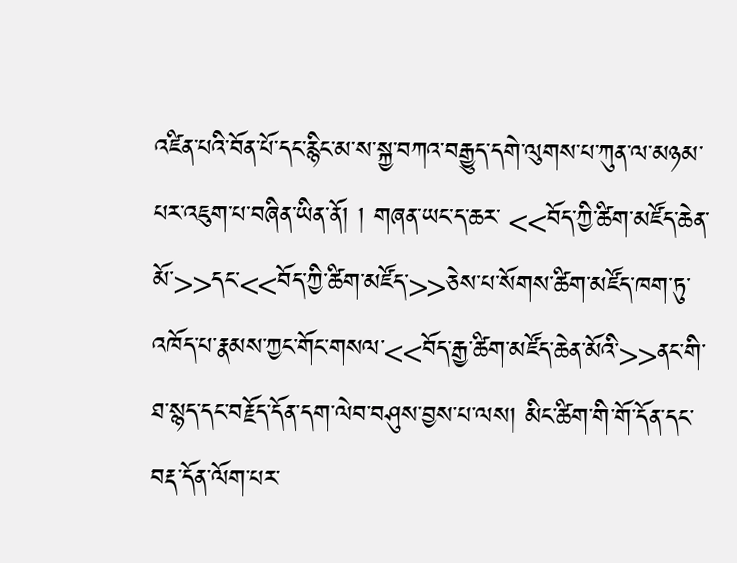འཛིན་པའི་བོན་པོ་དང་རྙིང་མ་ས་སྐྱ་བཀའ་བརྒྱུད་དགེ་ལུགས་པ་ཀུན་ལ་མཉམ་པར་འཇུག་པ་བཞིན་ཡིན་ནོ། ། གཞན་ཡང་ད་ཆར་ <<བོད་ཀྱི་ཚིག་མཛོད་ཆེན་མོ་>>དང་<<བོད་ཀྱི་ཚིག་མཛོད་>>ཅེས་པ་སོགས་ཚིག་མཛོད་ཁག་ཏུ་འཁོད་པ་རྣམས་ཀྱང་གོང་གསལ་<<བོད་རྒྱ་ཚིག་མཛོད་ཆེན་མོའི་>>ནང་གི་ཐ་སྙད་དང་བརྗོད་དོན་དག་ལེབ་བཤུས་བྱས་པ་ལས། མིང་ཚིག་གི་གོ་དོན་དང་བརྡ་དོན་ལོག་པར་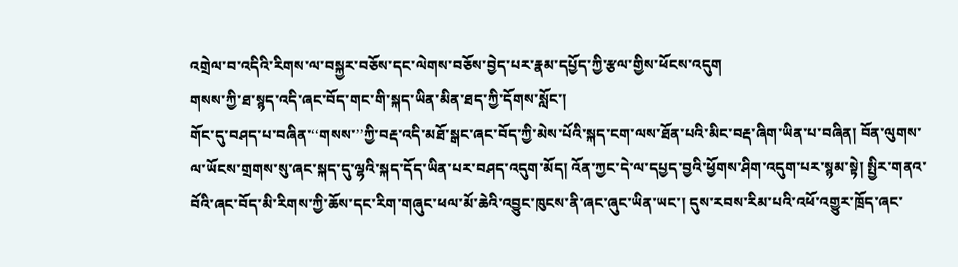འགྲེལ་བ་འདིའི་རིགས་ལ་བསྐྱར་བཅོས་དང་ལེགས་བཅོས་བྱེད་པར་རྣམ་དཔྱོད་ཀྱི་རྩལ་གྱིས་ཕོངས་འདུག
གསས་ཀྱི་ཐ་སྙད་འདི་ཞང་བོད་གང་གི་སྐད་ཡིན་མིན་ཐད་ཀྱི་དོགས་སློང་།
གོང་དུ་བཤད་པ་བཞིན་‘‘གསས་’’ཀྱི་བརྡ་འདི་མཐོ་སྒང་ཞང་བོད་ཀྱི་མེས་པོའི་སྐད་ངག་ལས་ཐོན་པའི་མིང་བརྡ་ཞིག་ཡིན་པ་བཞིན། བོན་ལུགས་ལ་ཡོངས་གྲགས་སུ་ཞང་སྐད་དུ་ལྷའི་སྐད་དོད་ཡིན་པར་བཤད་འདུག་མོད། འོན་ཀྱང་དེ་ལ་དཔྱད་བྱའི་ཕྱོགས་ཤིག་འདུག་པར་སྙམ་སྟེ། སྤྱིར་གནའ་བོའི་ཞང་བོད་མི་རིགས་ཀྱི་ཆོས་དང་རིག་གཞུང་ཕལ་མོ་ཆེའི་འབྱུང་ཁུངས་ནི་ཞང་ཞུང་ཡིན་ཡང་། དུས་རབས་རིམ་པའི་འཕོ་འགྱུར་ཁྲོད་ཞང་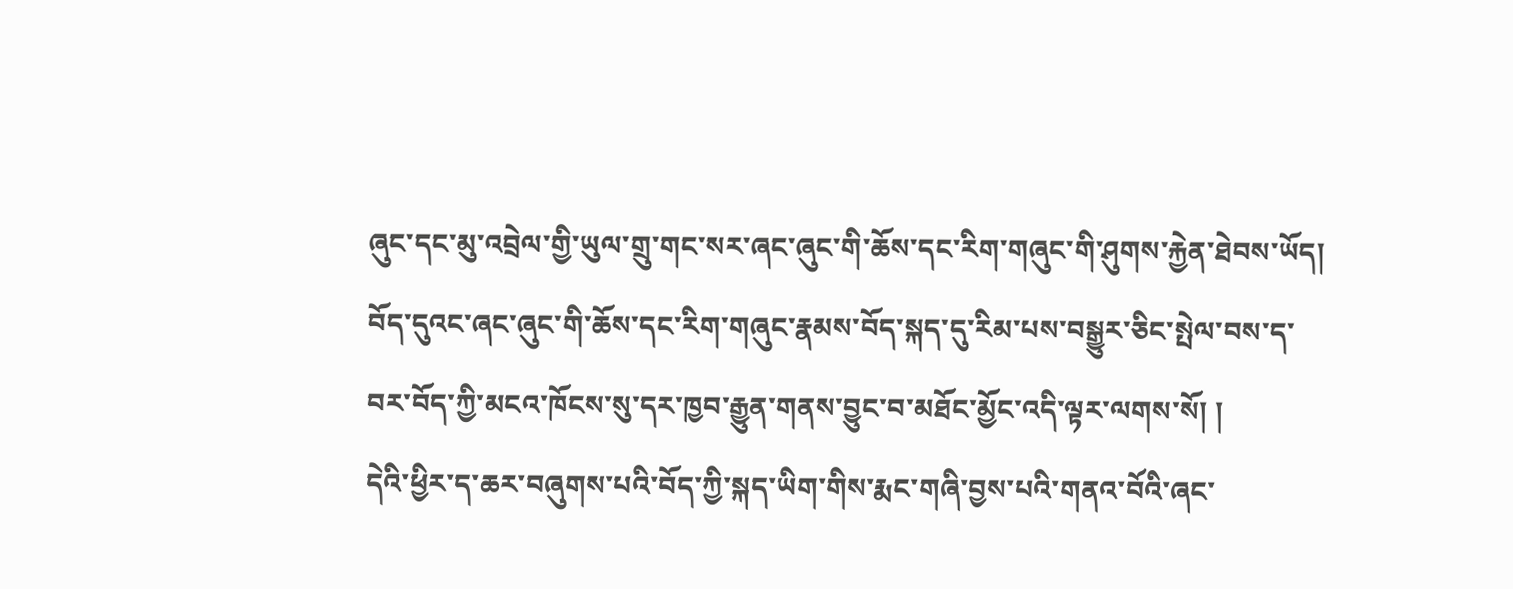ཞུང་དང་མུ་འབྲེལ་གྱི་ཡུལ་གྲུ་གང་སར་ཞང་ཞུང་གི་ཆོས་དང་རིག་གཞུང་གི་ཤུགས་རྐྱེན་ཐེབས་ཡོད། བོད་དུའང་ཞང་ཞུང་གི་ཆོས་དང་རིག་གཞུང་རྣམས་བོད་སྐད་དུ་རིམ་པས་བསྒྱུར་ཅིང་སྤེལ་བས་ད་བར་བོད་ཀྱི་མངའ་ཁོངས་སུ་དར་ཁྱབ་རྒྱུན་གནས་བྱུང་བ་མཐོང་མྱོང་འདི་ལྟར་ལགས་སོ། །
དེའི་ཕྱིར་ད་ཆར་བཞུགས་པའི་བོད་ཀྱི་སྐད་ཡིག་གིས་རྨང་གཞི་བྱས་པའི་གནའ་བོའི་ཞང་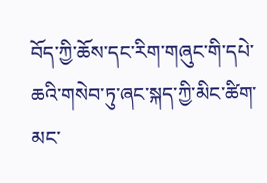བོད་ཀྱི་ཆོས་དང་རིག་གཞུང་གི་དཔེ་ཆའི་གསེབ་ཏུ་ཞང་སྐད་ཀྱི་མིང་ཚིག་མང་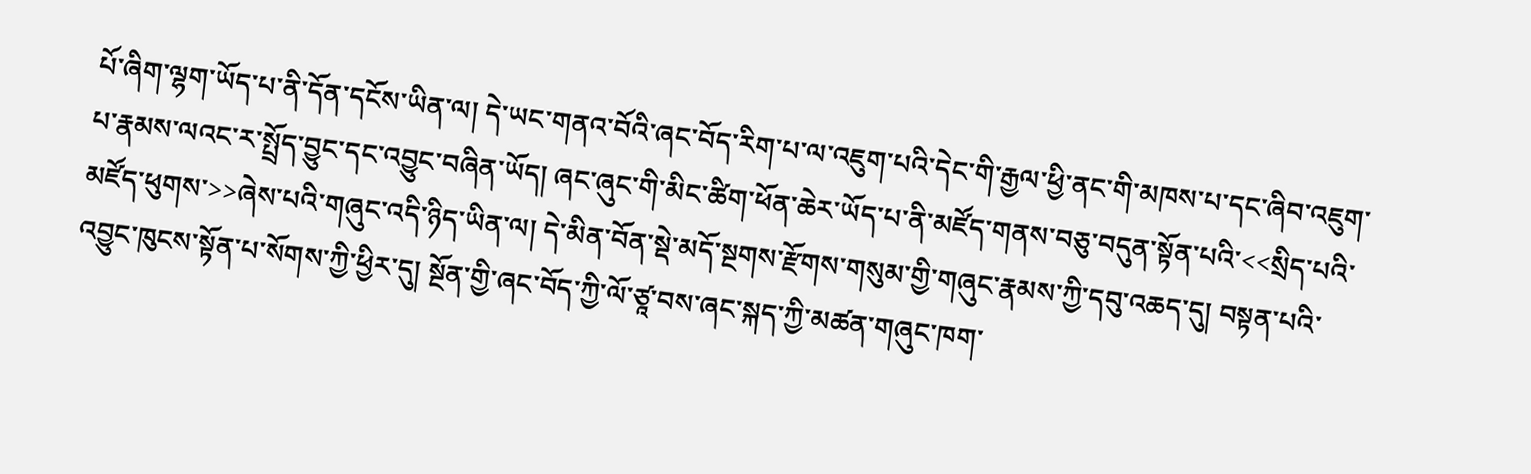པོ་ཞིག་ལྷག་ཡོད་པ་ནི་དོན་དངོས་ཡིན་ལ། དེ་ཡང་གནའ་བོའི་ཞང་བོད་རིག་པ་ལ་འཇུག་པའི་དེང་གི་རྒྱལ་ཕྱི་ནང་གི་མཁས་པ་དང་ཞིབ་འཇུག་པ་རྣམས་ལའང་ར་སྤྲོད་བྱུང་དང་འབྱུང་བཞིན་ཡོད། ཞང་ཞུང་གི་མིང་ཚིག་ཕོན་ཆེར་ཡོད་པ་ནི་མཛོད་གནས་བཅུ་བདུན་སྟོན་པའི་<<སྲིད་པའི་མཛོད་ཕུགས་>>ཞེས་པའི་གཞུང་འདི་ཉིད་ཡིན་ལ། དེ་མིན་བོན་སྡེ་མདོ་སྔགས་རྫོགས་གསུམ་གྱི་གཞུང་རྣམས་ཀྱི་དབུ་འཆད་དུ། བསྟན་པའི་འབྱུང་ཁུངས་སྟོན་པ་སོགས་ཀྱི་ཕྱིར་དུ། སྔོན་གྱི་ཞང་བོད་ཀྱི་ལོ་ཙཱ་བས་ཞང་སྐད་ཀྱི་མཚན་གཞུང་ཁག་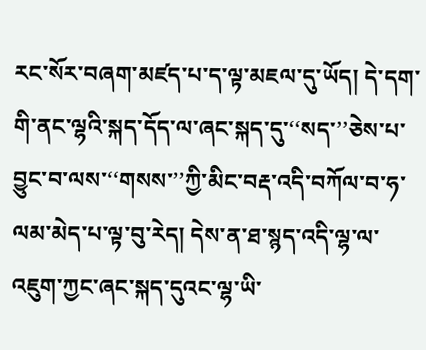རང་སོར་བཞག་མཛད་པ་ད་ལྟ་མཇལ་དུ་ཡོད། དེ་དག་གི་ནང་ལྷའི་སྐད་དོད་ལ་ཞང་སྐད་དུ་‘‘སད་’’ཅེས་པ་བྱུང་བ་ལས་‘‘གསས་’’ཀྱི་མིང་བརྡ་འདི་བཀོལ་བ་ཧ་ལམ་མེད་པ་ལྟ་བུ་རེད། དེས་ན་ཐ་སྙད་འདི་ལྷ་ལ་འཇུག་ཀྱང་ཞང་སྐད་དུའང་ལྷ་ཡི་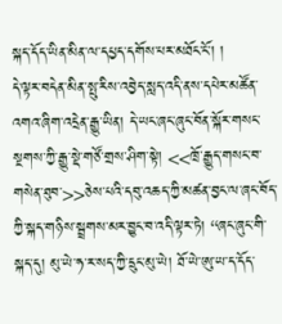སྐད་དོད་ཡིན་མིན་ལ་དཔྱད་དགོས་པར་མཐོང་ངོ་། །
དེ་ལྟར་བདེན་མིན་སྤུ་རིས་འབྱེད་སླད་འདི་ནས་དཔེར་མཚོན་འགའ་ཞིག་འདྲེན་རྒྱུ་ཡིན། དེ་ཡང་ཞང་ཞུང་བོན་སྐོར་གསང་སྔགས་ཀྱི་རྒྱུ་སྡེ་གཙོ་གྲས་ཤིག་སྟེ། <<ཁྲོ་རྒྱུད་གསང་བ་གསེན་ཐུབ་>>ཅེས་པའི་དབུ་འཆད་ཀྱི་མཚན་བྱང་ལ་ཞང་བོད་ཀྱི་སྐད་གཉིས་སྦྲགས་མར་བྱུང་བ་འདི་ལྟར་ཏེ། ‘‘ཞང་ཞུང་གི་སྐད་དུ། མུ་ཡེ་ཧ་ར་སད་ཀྱི་དྲུང་མུ་ཡེ། ཐོ་ཡེ་ཨུ་ཡ་ད་དོད་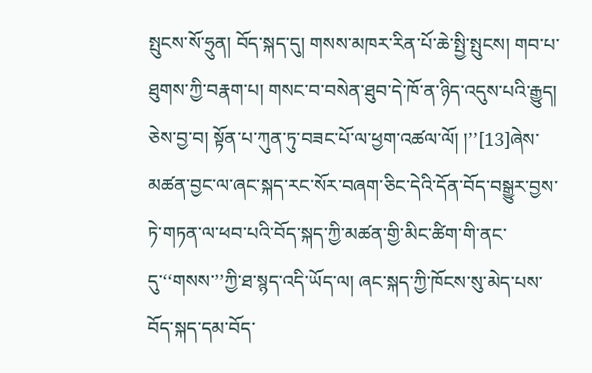སྤུངས་སོ་ཧྲུན། བོད་སྐད་དུ། གསས་མཁར་རིན་པོ་ཆེ་སྤྱི་སྤུངས། གབ་པ་ཐུགས་ཀྱི་བརྣག་པ། གསང་བ་བསེན་ཐུབ་དེ་ཁོ་ན་ཉིད་འདུས་པའི་རྒྱུད། ཅེས་བྱ་བ། སྟོན་པ་ཀུན་ཏུ་བཟང་པོ་ལ་ཕྱག་འཚལ་ལོ། །’’[13]ཞེས་མཚན་བྱང་ལ་ཞང་སྐད་རང་སོར་བཞག་ཅིང་དེའི་དོན་བོད་བསྒྱུར་བྱས་ཏེ་གཏན་ལ་ཕབ་པའི་བོད་སྐད་ཀྱི་མཚན་གྱི་མིང་ཚིག་གི་ནང་དུ་‘‘གསས་’’ཀྱི་ཐ་སྙད་འདི་ཡོད་ལ། ཞང་སྐད་ཀྱི་ཁོངས་སུ་མེད་པས་བོད་སྐད་དམ་བོད་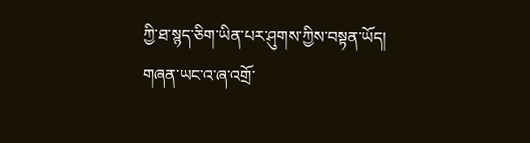ཀྱི་ཐ་སྙད་ཅིག་ཡིན་པར་ཤུགས་ཀྱིས་བསྟན་ཡོད། གཞན་ཡང་འ་ཞ་འགྲོ་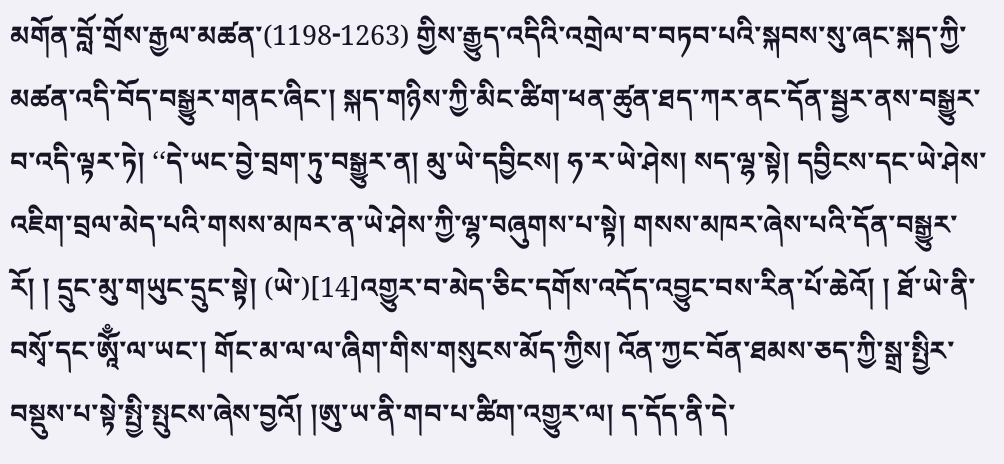མགོན་བློ་གྲོས་རྒྱལ་མཚན་(1198-1263) གྱིས་རྒྱུད་འདིའི་འགྲེལ་བ་བཏབ་པའི་སྐབས་སུ་ཞང་སྐད་ཀྱི་མཚན་འདི་བོད་བསྒྱུར་གནང་ཞིང་། སྐད་གཉིས་ཀྱི་མིང་ཚིག་ཕན་ཚུན་ཐད་ཀར་ནང་དོན་སྦྱར་ནས་བསྒྱུར་བ་འདི་ལྟར་ཏེ། ‘‘དེ་ཡང་བྱེ་བྲག་ཏུ་བསྒྱུར་ན། མུ་ཡེ་དབྱིངས། ཧ་ར་ཡེ་ཤེས། སད་ལྷ་སྟེ། དབྱིངས་དང་ཡེ་ཤེས་འཇིག་བྲལ་མེད་པའི་གསས་མཁར་ན་ཡེ་ཤེས་ཀྱི་ལྷ་བཞུགས་པ་སྟེ། གསས་མཁར་ཞེས་པའི་དོན་བསྒྱུར་རོ། ། དྲུང་མུ་གཡུང་དྲུང་སྟེ། (ཡེ་)[14]འགྱུར་བ་མེད་ཅིང་དགོས་འདོད་འབྱུང་བས་རིན་པོ་ཆེའོ། ། ཐོ་ཡེ་ནི་བསྭོ་དང་ཨཱོྃ་ལ་ཡང་། གོང་མ་ལ་ལ་ཞིག་གིས་གསུངས་མོད་ཀྱིས། འོན་ཀྱང་བོན་ཐམས་ཅད་ཀྱི་སྒྲ་སྤྱིར་བསྡུས་པ་སྟེ་སྤྱི་སྤུངས་ཞེས་བྱའོ། །ཨུ་ཡ་ནི་གབ་པ་ཚིག་འགྱུར་ལ། ད་དོད་ནི་དེ་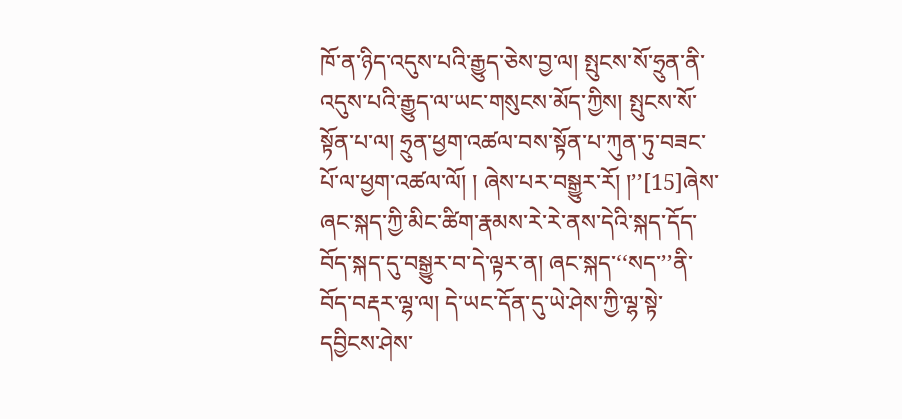ཁོ་ན་ཉིད་འདུས་པའི་རྒྱུད་ཅེས་བྱ་ལ། སྤུངས་སོ་ཧྲུན་ནི་འདུས་པའི་རྒྱུད་ལ་ཡང་གསུངས་མོད་ཀྱིས། སྤུངས་སོ་སྟོན་པ་ལ། ཧྲུན་ཕྱག་འཚལ་བས་སྟོན་པ་ཀུན་ཏུ་བཟང་པོ་ལ་ཕྱག་འཚལ་ལོ། ། ཞེས་པར་བསྒྱུར་རོ། །’’[15]ཞེས་ཞང་སྐད་ཀྱི་མིང་ཚིག་རྣམས་རེ་རེ་ནས་དེའི་སྐད་དོད་བོད་སྐད་དུ་བསྒྱུར་བ་དེ་ལྟར་ན། ཞང་སྐད་‘‘སད་’’ནི་བོད་བརྡར་ལྷ་ལ། དེ་ཡང་དོན་དུ་ཡེ་ཤེས་ཀྱི་ལྷ་སྟེ་དབྱིངས་ཤེས་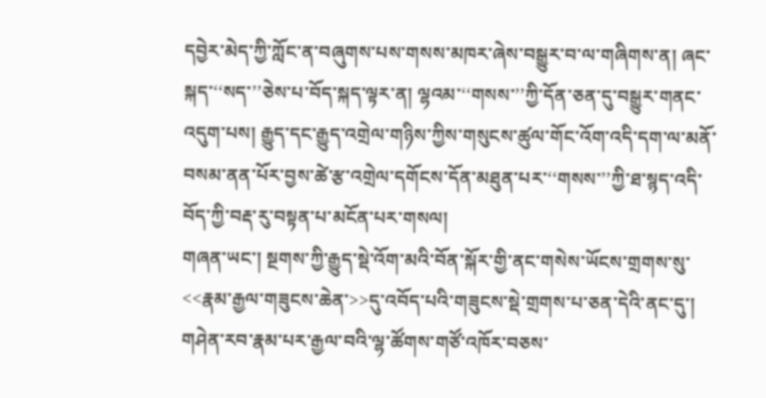དབྱེར་མེད་ཀྱི་ཀློང་ན་བཞུགས་པས་གསས་མཁར་ཞེས་བསྒྱུར་བ་ལ་གཞིགས་ན། ཞང་སྐད་‘‘སད་’’ཅེས་པ་བོད་སྐད་ལྟར་ན། ལྷའམ་‘‘གསས་’’ཀྱི་དོན་ཅན་དུ་བསྒྱུར་གནང་འདུག་པས། རྒྱུད་དང་རྒྱུད་འགྲེལ་གཉིས་ཀྱིས་གསུངས་ཚུལ་གོང་འོག་འདི་དག་ལ་མནོ་བསམ་ནན་པོར་བྱས་ཚེ་རྩ་འགྲེལ་དགོངས་དོན་མཐུན་པར་‘‘གསས་’’ཀྱི་ཐ་སྙད་འདི་བོད་ཀྱི་བརྡ་རུ་བསྟན་པ་མངོན་པར་གསལ།
གཞན་ཡང་། སྔགས་ཀྱི་རྒྱུད་སྡེ་འོག་མའི་བོན་སྐོར་གྱི་ནང་གསེས་ཡོངས་གྲགས་སུ་<<རྣམ་རྒྱལ་གཟུངས་ཆེན་>>དུ་འབོད་པའི་གཟུངས་སྡེ་གྲགས་པ་ཅན་དེའི་ནང་དུ་། གཤེན་རབ་རྣམ་པར་རྒྱལ་བའི་ལྷ་ཚོགས་གཙོ་འཁོར་བཅས་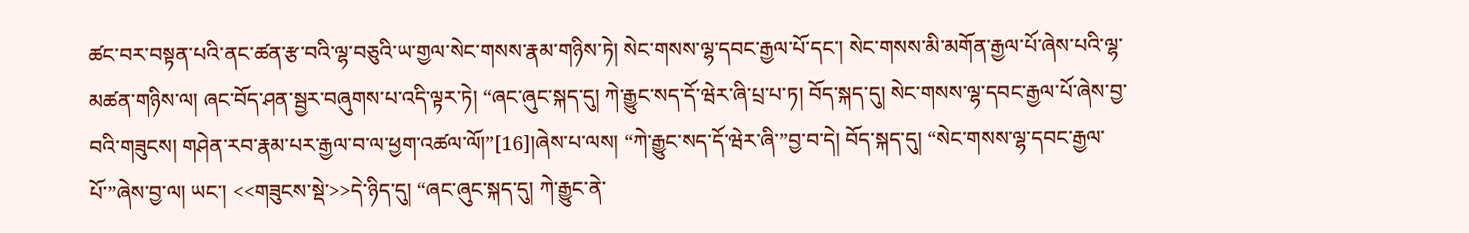ཚང་བར་བསྟན་པའི་ནང་ཚན་རྩ་བའི་ལྷ་བཅུའི་ཡ་གྱལ་སེང་གསས་རྣམ་གཉིས་ཏེ། སེང་གསས་ལྷ་དབང་རྒྱལ་པོ་དང་། སེང་གསས་མི་མགོན་རྒྱལ་པོ་ཞེས་པའི་ལྷ་མཚན་གཉིས་ལ། ཞང་བོད་ཤན་སྦྱར་བཞུགས་པ་འདི་ལྟར་ཏེ། “ཞང་ཞུང་སྐད་དུ། ཀེ་རྒྱུང་སད་དོ་ཝེར་ཞི་པྲ་པ་ཏ། བོད་སྐད་དུ། སེང་གསས་ལྷ་དབང་རྒྱལ་པོ་ཞེས་བྱ་བའི་གཟུངས། གཤེན་རབ་རྣམ་པར་རྒྱལ་བ་ལ་ཕྱག་འཚལ་ལོ།”[16]།ཞེས་པ་ལས། “ཀེ་རྒྱུང་སད་དོ་ཝེར་ཞི་”བྱ་བ་དེ། བོད་སྐད་དུ། “སེང་གསས་ལྷ་དབང་རྒྱལ་པོ་”ཞེས་བྱ་ལ། ཡང་། <<གཟུངས་སྡེ་>>དེ་ཉིད་དུ། “ཞང་ཞུང་སྐད་དུ། ཀེ་རྒྱུང་ནེ་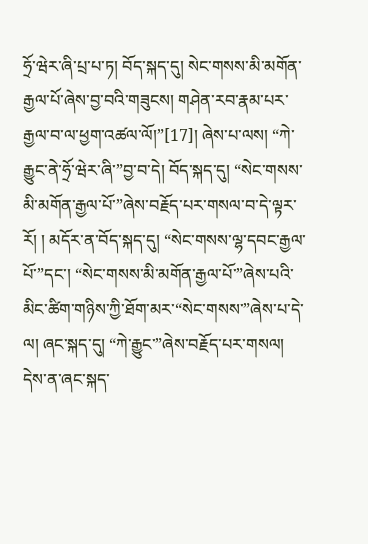ཧྲོ་ཝེར་ཞི་པྲ་པ་ཏ། བོད་སྐད་དུ། སེང་གསས་མི་མགོན་རྒྱལ་པོ་ཞེས་བྱ་བའི་གཟུངས། གཤེན་རབ་རྣམ་པར་རྒྱལ་བ་ལ་ཕྱག་འཚལ་ལོ།”[17]། ཞེས་པ་ལས། “ཀེ་རྒྱུང་ནེ་ཧྲོ་ཝེར་ཞི་”བྱ་བ་དེ། བོད་སྐད་དུ། “སེང་གསས་མི་མགོན་རྒྱལ་པོ་”ཞེས་བརྗོད་པར་གསལ་བ་དེ་ལྟར་རོ། ། མདོར་ན་བོད་སྐད་དུ། “སེང་གསས་ལྷ་དབང་རྒྱལ་པོ་”དང་། “སེང་གསས་མི་མགོན་རྒྱལ་པོ་”ཞེས་པའི་མིང་ཚིག་གཉིས་ཀྱི་ཐོག་མར་“སེང་གསས་”ཞེས་པ་དེ་ལ། ཞང་སྐད་དུ། “ཀེ་རྒྱུང་”ཞེས་བརྗོད་པར་གསལ། དེས་ན་ཞང་སྐད་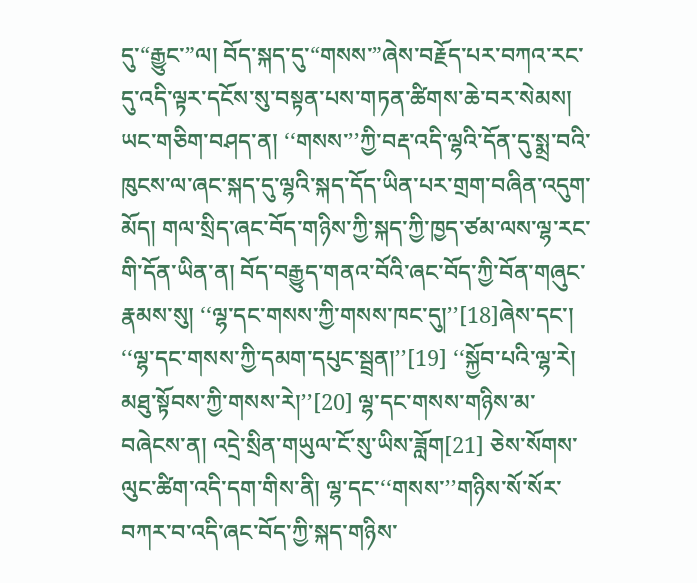དུ་“རྒྱུང་”ལ། བོད་སྐད་དུ་“གསས་”ཞེས་བརྗོད་པར་བཀའ་རང་དུ་འདི་ལྟར་དངོས་སུ་བསྟན་པས་གཏན་ཚིགས་ཆེ་བར་སེམས།
ཡང་གཅིག་བཤད་ན། ‘‘གསས་’’ཀྱི་བརྡ་འདི་ལྷའི་དོན་དུ་སྨྲ་བའི་ཁུངས་ལ་ཞང་སྐད་དུ་ལྷའི་སྐད་དོད་ཡིན་པར་གྲག་བཞིན་འདུག་མོད། གལ་སྲིད་ཞང་བོད་གཉིས་ཀྱི་སྐད་ཀྱི་ཁྱད་ཙམ་ལས་ལྷ་རང་གི་དོན་ཡིན་ན། བོད་བརྒྱུད་གནའ་བོའི་ཞང་བོད་ཀྱི་བོན་གཞུང་རྣམས་སུ། ‘‘ལྷ་དང་གསས་ཀྱི་གསས་ཁང་དུ།’’[18]ཞེས་དང་། ‘‘ལྷ་དང་གསས་ཀྱི་དམག་དཔུང་སྦྲན།’’[19] ‘‘སྐྱོབ་པའི་ལྷ་རེ། མཐུ་སྟོབས་ཀྱི་གསས་རེ།’’[20] ལྷ་དང་གསས་གཉིས་མ་བཞེངས་ན། འདྲེ་སྲིན་གཡུལ་ངོ་སུ་ཡིས་ཟློག[21] ཅེས་སོགས་ལུང་ཚིག་འདི་དག་གིས་ནི། ལྷ་དང་‘‘གསས་’’གཉིས་སོ་སོར་བཀར་བ་འདི་ཞང་བོད་ཀྱི་སྐད་གཉིས་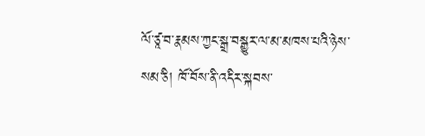ལོ་ཙཱ་བ་རྣམས་ཀྱང་སྒྲ་བསྒྱུར་ལ་མ་མཁས་པའི་ཉེས་སམ་ཅི། ཁོ་བོས་ནི་འདིར་སྐབས་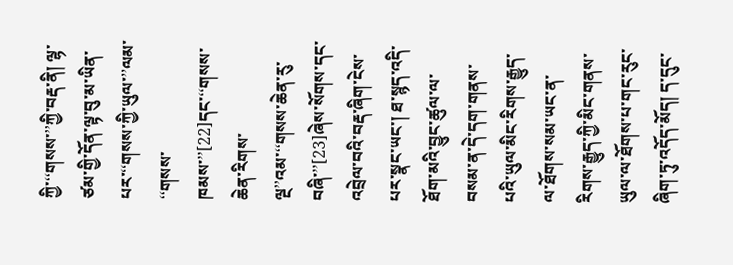ཀྱི་‘‘གསས་’’ཀྱི་བརྡ་ནི། ལྷ་ཙམ་གྱི་དོན་ལྟ་བུ་མ་ཡིན་པར་‘‘གསས་ཀྱི་ཡུལ་’’ལམ་ ‘‘གསས་ཁམས་’’[22]དང་‘‘གསས་ཆེན་རིགས་ལྔ’’འམ་‘‘གསས་ཆེན་རུ་བཞི་’’[23]ཞེས་སོགས་དང་འབྲེལ་བའི་བརྡ་ཞིག་ངེས་པར་སྣང་ཡང་། ཐ་སྙད་འདི་ཐོག་མའི་བྱུང་ཚུལ་ལ་བསམ་ན་དེ་དག་གནས་པའི་ཡུལ་མིང་རིགས་རྒྱུད་ལ་ཐོགས་སམ་ཡང་ན་རིགས་རྒྱུད་ཀྱི་མིང་གནས་ཡུལ་ལ་ཐོགས་པ་གང་རུང་ཞིག་ཏུ་འདོད་མོད། ད་དུང་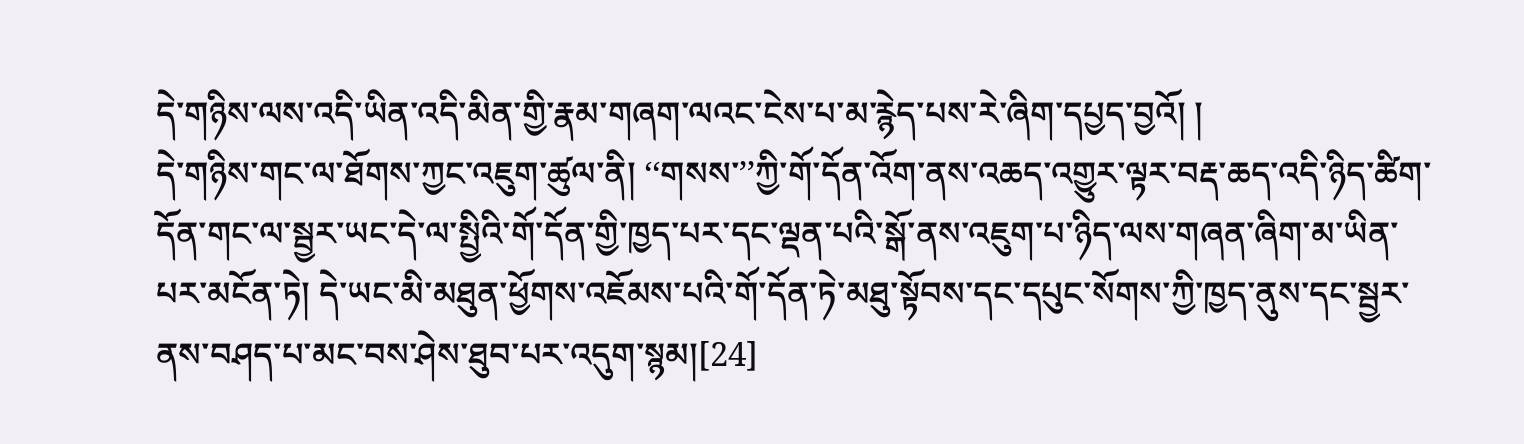དེ་གཉིས་ལས་འདི་ཡིན་འདི་མིན་གྱི་རྣམ་གཞག་ལའང་ངེས་པ་མ་རྙེད་པས་རེ་ཞིག་དཔྱད་བྱའོ། །
དེ་གཉིས་གང་ལ་ཐོགས་ཀྱང་འཇུག་ཚུལ་ནི། ‘‘གསས་’’ཀྱི་གོ་དོན་འོག་ནས་འཆད་འགྱུར་ལྟར་བརྡ་ཆད་འདི་ཉིད་ཚིག་དོན་གང་ལ་སྦྱར་ཡང་དེ་ལ་སྤྱིའི་གོ་དོན་གྱི་ཁྱད་པར་དང་ལྡན་པའི་སྒོ་ནས་འཇུག་པ་ཉིད་ལས་གཞན་ཞིག་མ་ཡིན་པར་མངོན་ཏེ། དེ་ཡང་མི་མཐུན་ཕྱོགས་འཇོམས་པའི་གོ་དོན་ཏེ་མཐུ་སྟོབས་དང་དཔུང་སོགས་ཀྱི་ཁྱད་ནུས་དང་སྦྱར་ནས་བཤད་པ་མང་བས་ཤེས་ཐུབ་པར་འདུག་སྙམ།[24]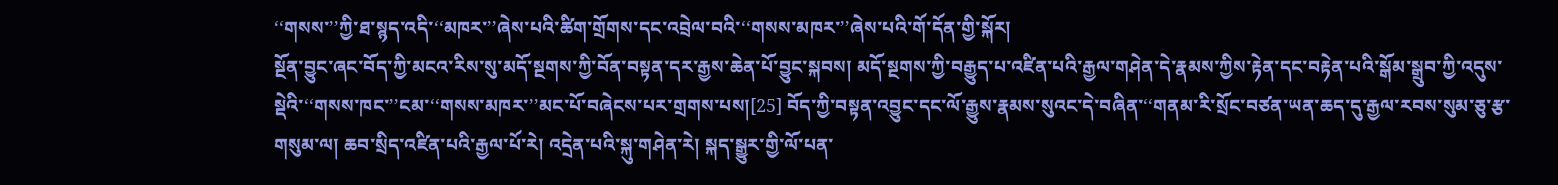‘‘གསས་’’ཀྱི་ཐ་སྙད་འདི་‘‘མཁར་’’ཞེས་པའི་ཚིག་གྲོགས་དང་འབྲེལ་བའི་‘‘གསས་མཁར་’’ཞེས་པའི་གོ་དོན་གྱི་སྐོར།
སྔོན་བྱུང་ཞང་བོད་ཀྱི་མངའ་རིས་སུ་མདོ་སྔགས་ཀྱི་བོན་བསྟན་དར་རྒྱས་ཆེན་པོ་བྱུང་སྐབས། མདོ་སྔགས་ཀྱི་བརྒྱུད་པ་འཛིན་པའི་རྒྱལ་གཤེན་དེ་རྣམས་ཀྱིས་རྟེན་དང་བརྟེན་པའི་སྒོམ་སྒྲུབ་ཀྱི་འདུས་སྡེའི་‘‘གསས་ཁང་’’ངམ་‘‘གསས་མཁར་’’མང་པོ་བཞེངས་པར་གྲགས་པས།[25] བོད་ཀྱི་བསྟན་འབྱུང་དང་ལོ་རྒྱུས་རྣམས་སུའང་དེ་བཞིན་‘‘གནམ་རི་སྲོང་བཙན་ཡན་ཆད་དུ་རྒྱལ་རབས་སུམ་ཅུ་རྩ་གསུམ་ལ། ཆབ་སྲིད་འཛིན་པའི་རྒྱལ་པོ་རེ། འདྲེན་པའི་སྐུ་གཤེན་རེ། སྐད་སྒྱུར་གྱི་ལོ་པན་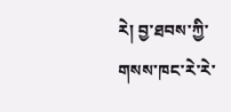རེ། བྱ་ཐབས་ཀྱི་གསས་ཁང་རེ་རེ་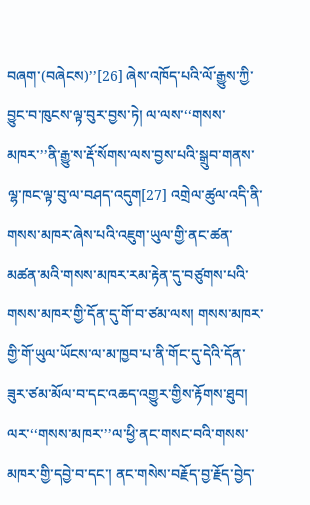བཞག་(བཞེངས)’’[26] ཞེས་འཁོད་པའི་ལོ་རྒྱུས་ཀྱི་བྱུང་བ་ཁུངས་ལྟ་བུར་བྱས་ཏེ། ལ་ལས་‘‘གསས་མཁར་’’ནི་རྒྱུ་ས་རྡོ་སོགས་ལས་བྱས་པའི་སྒྲུབ་གནས་ལྷ་ཁང་ལྟ་བུ་ལ་བཤད་འདུག[27] འགྲེལ་ཚུལ་འདི་ནི་གསས་མཁར་ཞེས་པའི་འཇུག་ཡུལ་གྱི་ནང་ཚན་མཚན་མའི་གསས་མཁར་རམ་རྟེན་དུ་བཙུགས་པའི་གསས་མཁར་གྱི་དོན་དུ་གོ་བ་ཙམ་ལས། གསས་མཁར་གྱི་གོ་ཡུལ་ཡོངས་ལ་མ་ཁྱབ་པ་ནི་གོང་དུ་དེའི་དོན་ཟུར་ཙམ་མོལ་བ་དང་འཆད་འགྱུར་གྱིས་རྟོགས་ཐུབ།
ལར་‘‘གསས་མཁར་’’ལ་ཕྱི་ནང་གསང་བའི་གསས་མཁར་གྱི་དབྱེ་བ་དང་། ནང་གསེས་བརྗོད་བྱ་རྗོད་བྱེད་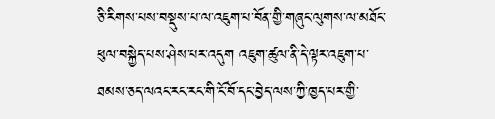ཅི་རིགས་པས་བསྡུས་པ་ལ་འཇུག་པ་བོན་གྱི་གཞུང་ལུགས་ལ་མཐོང་ཕུལ་བསྐྱེད་པས་ཤེས་པར་འདུག འཇུག་ཚུལ་ནི་དེ་ལྟར་འཇུག་པ་ཐམས་ཅད་ལའང་རང་རང་གི་ངོ་བོ་དང་བྱེད་ལས་ཀྱི་ཁྱད་པར་གྱི་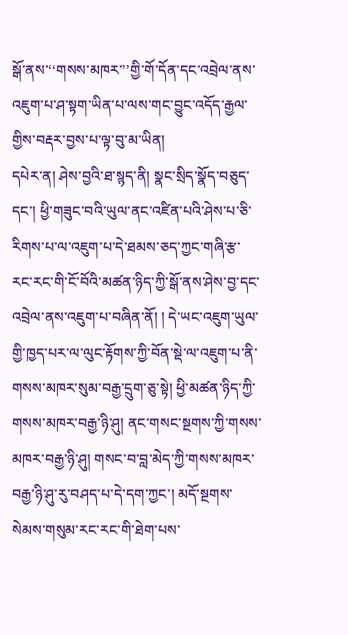སྒོ་ནས་‘‘གསས་མཁར་’’གྱི་གོ་དོན་དང་འབྲེལ་ནས་འཇུག་པ་ཤ་སྟག་ཡིན་པ་ལས་གང་བྱུང་འདོད་རྒྱལ་གྱིས་བརྡར་བྱས་པ་ལྟ་བུ་མ་ཡིན།
དཔེར་ན། ཤེས་བྱའི་ཐ་སྙད་ནི། སྣང་སྲིད་སྣོད་བཅུད་དང་། ཕྱི་གཟུང་བའི་ཡུལ་ནང་འཛིན་པའི་ཤེས་པ་ཅི་རིགས་པ་ལ་འཇུག་པ་དེ་ཐམས་ཅད་ཀྱང་གཞི་རྩ་རང་རང་གི་ངོ་བོའི་མཚན་ཉིད་ཀྱི་སྒོ་ནས་ཤེས་བྱ་དང་འབྲེལ་ནས་འཇུག་པ་བཞིན་ནོ། ། དེ་ཡང་འཇུག་ཡུལ་གྱི་ཁྱད་པར་ལ་ལུང་རྟོགས་ཀྱི་བོན་སྡེ་ལ་འཇུག་པ་ནི་གསས་མཁར་སུམ་བརྒྱ་དྲུག་ཅུ་སྟེ། ཕྱི་མཚན་ཉིད་ཀྱི་གསས་མཁར་བརྒྱ་ཉི་ཤུ། ནང་གསང་སྔགས་ཀྱི་གསས་མཁར་བརྒྱ་ཉི་ཤུ། གསང་བ་བླ་མེད་ཀྱི་གསས་མཁར་བརྒྱ་ཉི་ཤུ་རུ་བཤད་པ་དེ་དག་ཀྱང་། མདོ་སྔགས་སེམས་གསུམ་རང་རང་གི་ཐེག་པས་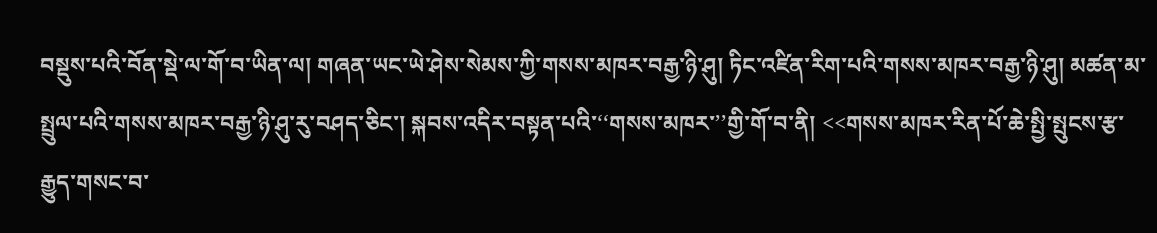བསྡུས་པའི་བོན་སྡེ་ལ་གོ་བ་ཡིན་ལ། གཞན་ཡང་ཡེ་ཤེས་སེམས་ཀྱི་གསས་མཁར་བརྒྱ་ཉི་ཤུ། ཏིང་འཛིན་རིག་པའི་གསས་མཁར་བརྒྱ་ཉི་ཤུ། མཚན་མ་སྤྲུལ་པའི་གསས་མཁར་བརྒྱ་ཉི་ཤུ་རུ་བཤད་ཅིང་། སྐབས་འདིར་བསྟན་པའི་‘‘གསས་མཁར་’’གྱི་གོ་བ་ནི། <<གསས་མཁར་རིན་པོ་ཆེ་སྤྱི་སྤུངས་རྩ་རྒྱུད་གསང་བ་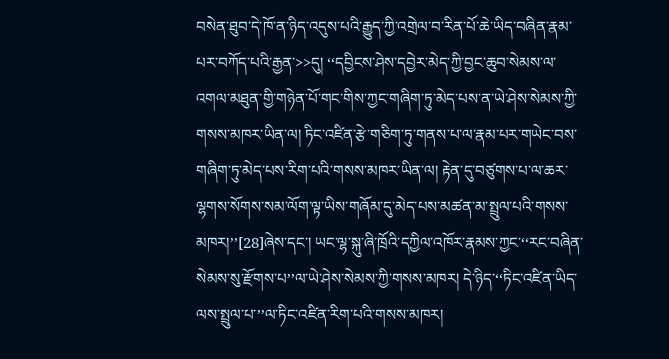བསེན་ཐུབ་དེ་ཁོ་ན་ཉིད་འདུས་པའི་རྒྱུད་ཀྱི་འགྲེལ་བ་རིན་པོ་ཆེ་ཡིད་བཞིན་རྣམ་པར་བཀོད་པའི་རྒྱན་>>དུ། ‘‘དབྱིངས་ཤེས་དབྱེར་མེད་ཀྱི་བྱང་ཆུབ་སེམས་ལ་འགལ་མཐུན་གྱི་གཉེན་པོ་གང་གིས་ཀྱང་གཞིག་ཏུ་མེད་པས་ན་ཡེ་ཤེས་སེམས་ཀྱི་གསས་མཁར་ཡིན་ལ། ཏིང་འཛིན་རྩེ་གཅིག་ཏུ་གནས་པ་ལ་རྣམ་པར་གཡེང་བས་གཞིག་ཏུ་མེད་པས་རིག་པའི་གསས་མཁར་ཡིན་ལ། རྟེན་དུ་བཙུགས་པ་ལ་ཆར་ལྷགས་སོགས་སམ་ལོག་ལྟ་ཡིས་གཞོམ་དུ་མེད་པས་མཚན་མ་སྤྲུལ་པའི་གསས་མཁར།’’[28]ཞེས་དང་། ཡང་ལྷ་སྐུ་ཞི་ཁྲོའི་དཀྱིལ་འཁོར་རྣམས་ཀྱང་‘‘རང་བཞིན་སེམས་སུ་རྫོགས་པ’’ལ་ཡེ་ཤེས་སེམས་ཀྱི་གསས་མཁར། དེ་ཉིད་‘‘ཏིང་འཛིན་ཡིད་ལས་སྤྲུལ་པ་’’ལ་ཏིང་འཛིན་རིག་པའི་གསས་མཁར།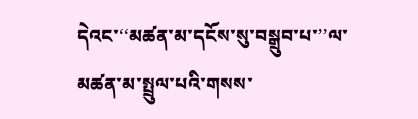དེའང་‘‘མཚན་མ་དངོས་སུ་བསྒྲུབ་པ་’’ལ་མཚན་མ་སྤྲུལ་པའི་གསས་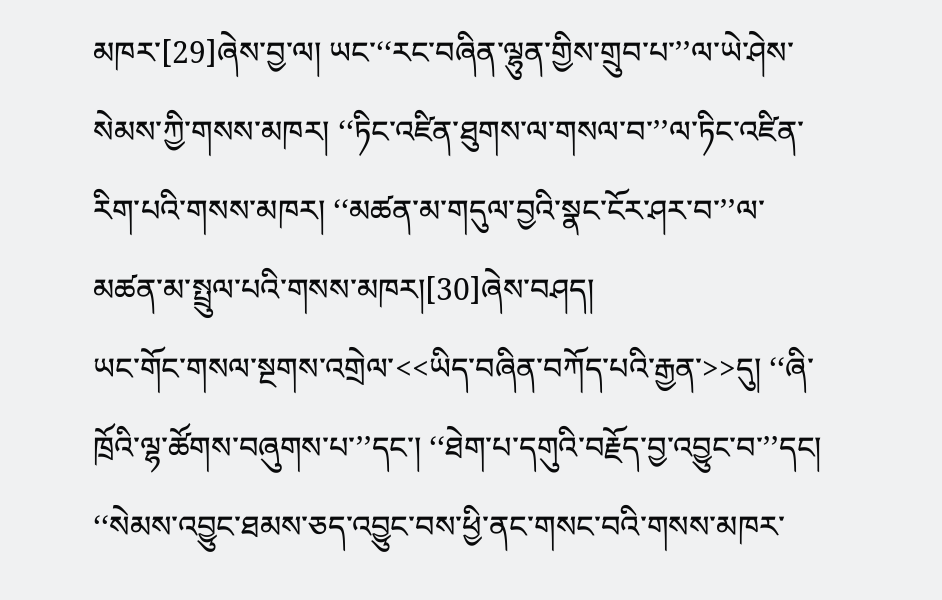མཁར་[29]ཞེས་བྱ་ལ། ཡང་‘‘རང་བཞིན་ལྷུན་གྱིས་གྲུབ་པ་’’ལ་ཡེ་ཤེས་སེམས་ཀྱི་གསས་མཁར། ‘‘ཏིང་འཛིན་ཐུགས་ལ་གསལ་བ་’’ལ་ཏིང་འཛིན་རིག་པའི་གསས་མཁར། ‘‘མཚན་མ་གདུལ་བྱའི་སྣང་ངོར་ཤར་བ་’’ལ་མཚན་མ་སྤྲུལ་པའི་གསས་མཁར།[30]ཞེས་བཤད།
ཡང་གོང་གསལ་སྔགས་འགྲེལ་<<ཡིད་བཞིན་བཀོད་པའི་རྒྱན་>>དུ། ‘‘ཞི་ཁྲོའི་ལྷ་ཚོགས་བཞུགས་པ་’’དང་། ‘‘ཐེག་པ་དགུའི་བརྗོད་བྱ་འབྱུང་བ་’’དང། ‘‘སེམས་འབྱུང་ཐམས་ཅད་འབྱུང་བས་ཕྱི་ནང་གསང་བའི་གསས་མཁར་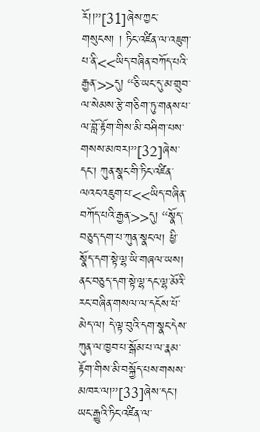རོ།།’’[31]ཞེས་ཀྱང་གསུངས། ། ཏིང་འཛིན་ལ་འཇུག་པ་ནི་<<ཡིད་བཞིན་བཀོད་པའི་རྒྱན་>>དུ། ‘‘ཅི་ཡང་དུ་མ་གྲུབ་ལ་སེམས་རྩེ་གཅིག་ཏུ་གནས་པ་ལ་བློ་རྟོག་གིས་མི་བཤིག་པས་གསས་མཁར།’’[32]ཞེས་དང་། ཀུན་སྣང་གི་ཏིང་འཛིན་ལའང་འཇུག་པ་<<ཡིད་བཞིན་བཀོད་པའི་རྒྱན་>>དུ། ‘‘སྣོད་བཅུད་དག་པ་ཀུན་སྣང་ལ། ཕྱི་སྣོད་དག་སྟེ་ལྷ་ཡི་གཞལ་ཡས། ནང་བཅུད་དག་སྟེ་ལྷ་དང་ལྷ་མོའི་རང་བཞིན་གསལ་ལ་དངོས་པོ་མེད་ལ། དེ་ལྟ་བུའི་དག་སྣང་དེས་ཀུན་ལ་ཁྱབ་པ་སྒོམ་པ་ལ་རྣམ་རྟོག་གིས་མི་བསྐྱོད་པས་གསས་མཁར་ལ།’’[33]ཞེས་དང་། ཡང་རྒྱུའི་ཏིང་འཛིན་ལ་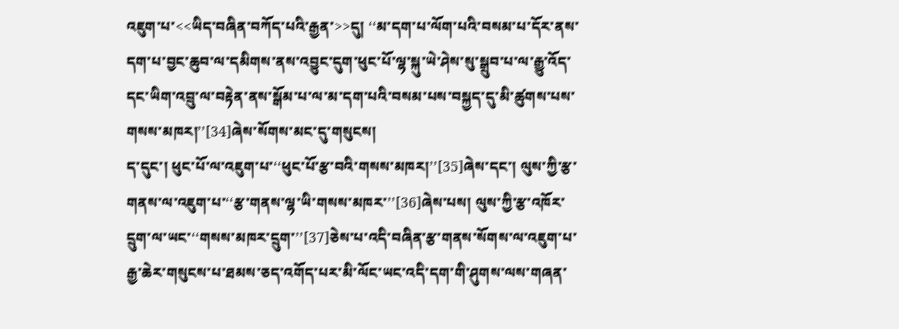འཇུག་པ་<<ཡིད་བཞིན་བཀོད་པའི་རྒྱན་>>དུ། ‘‘མ་དག་པ་ལོག་པའི་བསམ་པ་དོར་ནས་དག་པ་བྱང་ཆུབ་ལ་དམིགས་ནས་འབྱུང་དུག་ཕུང་པོ་ལྷ་སྐུ་ཡེ་ཤེས་སུ་སྒྲུབ་པ་ལ་རྒྱུ་འོད་དང་ཡིག་འབྲུ་ལ་བརྟེན་ནས་སྒོམ་པ་ལ་མ་དག་པའི་བསམ་པས་བསྐྱད་དུ་མི་ཚུགས་པས་གསས་མཁར།’’[34]ཞེས་སོགས་མང་དུ་གསུངས།
ད་དུང་། ཕུང་པོ་ལ་འཇུག་པ་‘‘ཕུང་པོ་རྩ་བའི་གསས་མཁར།’’[35]ཞེས་དང་། ལུས་ཀྱི་རྩ་གནས་ལ་འཇུག་པ་‘‘རྩ་གནས་ལྷ་ཡི་གསས་མཁར་’’[36]ཞེས་པས། ལུས་ཀྱི་རྩ་འཁོར་དྲུག་ལ་ཡང་‘‘གསས་མཁར་དྲུག་’’[37]ཅེས་པ་འདི་བཞིན་རྩ་གནས་སོགས་ལ་འཇུག་པ་རྒྱ་ཆེར་གསུངས་པ་ཐམས་ཅད་འགོད་པར་མི་ལོང་ཡང་འདི་དག་གི་ཤུགས་ལས་གཞན་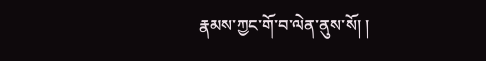རྣམས་ཀྱང་གོ་བ་ལེན་ནུས་སོ། །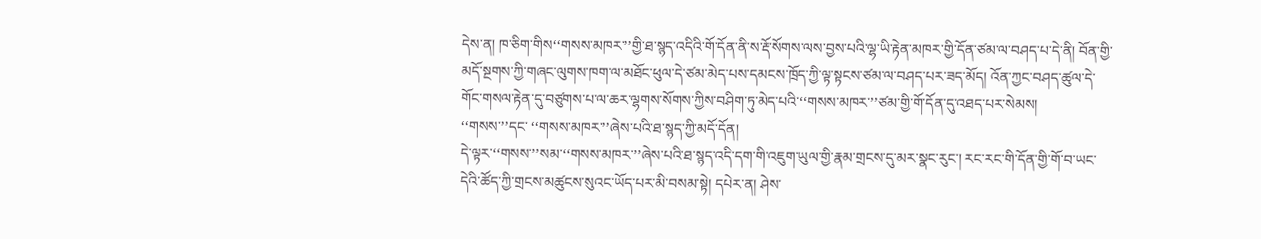དེས་ན། ཁ་ཅིག་གིས‘‘གསས་མཁར་’’གྱི་ཐ་སྙད་འདིའི་གོ་དོན་ནི་ས་རྡོ་སོགས་ལས་བྱས་པའི་ལྷ་ཡི་རྟེན་མཁར་གྱི་དོན་ཙམ་ལ་བཤད་པ་དེ་ནི། བོན་གྱི་མདོ་སྔགས་ཀྱི་གཞང་ལུགས་ཁག་ལ་མཐོང་ཕུལ་དེ་ཙམ་མེད་པས་དམངས་ཁྲོད་ཀྱི་ལྟ་སྟངས་ཙམ་ལ་བཤད་པར་ཟད་མོད། འོན་ཀྱང་བཤད་ཚུལ་དེ་གོང་གསལ་རྟེན་དུ་བཙུགས་པ་ལ་ཆར་ལྷགས་སོགས་ཀྱིས་བཤིག་ཏུ་མེད་པའི་‘‘གསས་མཁར་’’ཙམ་གྱི་གོ་དོན་དུ་འཐད་པར་སེམས།
‘‘གསས་’’དང་ ‘‘གསས་མཁར་’’ཞེས་པའི་ཐ་སྙད་ཀྱི་མདོ་དོན།
དེ་ལྟར་‘‘གསས་’’སམ་‘‘གསས་མཁར་’’ཞེས་པའི་ཐ་སྙད་འདི་དག་གི་འཇུག་ཡུལ་གྱི་རྣམ་གྲངས་དུ་མར་སྣང་རུང་། རང་རང་གི་དོན་གྱི་གོ་བ་ཡང་དེའི་ཚོད་ཀྱི་གྲངས་མཚུངས་སུའང་ཡོད་པར་མི་བསམ་སྟེ། དཔེར་ན། ཤེས་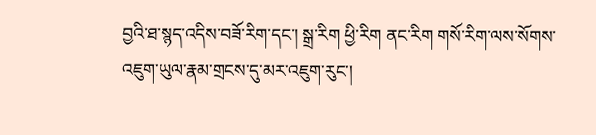བྱའི་ཐ་སྙད་འདིས་བཟོ་རིག་དང་། སྒྲ་རིག ཕྱི་རིག ནང་རིག གསོ་རིག་ལས་སོགས་འཇུག་ཡུལ་རྣམ་གྲངས་དུ་མར་འཇུག་རུང་།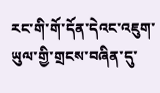རང་གི་གོ་དོན་དེའང་འཇུག་ཡུལ་གྱི་གྲངས་བཞིན་དུ་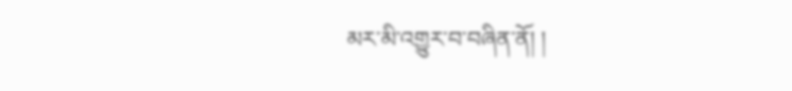མར་མི་འགྱུར་བ་བཞིན་ནོ། །